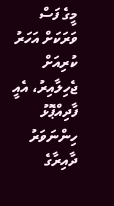މީގެ ފަސް ވަރަކަށް އަހަރު ކުރިއަށް ޖެހިލާއިރު، އެއީ ފާދިއްޕޮޅު ހިންނަވަރު ދާއިރާގެ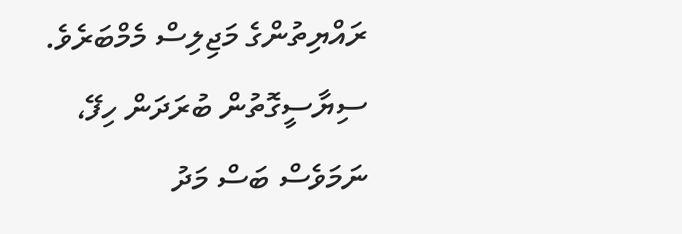ރައްޔިތުންގެ މަޖިލިސް މެމްބަރެވެ. ސިޔާސީގޮތުން ބުރަދަން ހިފޭ، ނަމަވެސް ބަސް މަދު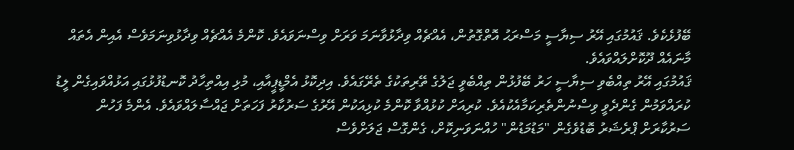ބޭފުޅެކެވެ. ޤައުމުގައި އޭރު ސިޔާސީ މަސްރަޙު އޮތްގޮތުން، އެއްޗެއް ވިދާޅުވާނަމަ ވަރަށް ވިސްނަވައެވެ. ކޮންމެ އެއްޗެއް ވިދާޅުވިނަމަވެސް އެއިން އެތައް މާނައެއް ދޫކޮށްލައްވައެވެ.
ޤައުމުގައި އޭރު ތިއްބެވި ސިޔާސީ ހަރު ބޭފުޅުން ތިއްބެވީ ޖަލުގެ ތޭރިތަކުގެ ތެރޭގައެވެ. އިދިކޮޅު އެމްޑީޕީއާއި، މުޅި އިއްތިހާދު ކޮނޑުފުޅުގައި އަޅުއްވައިގެން ލީޑު ކުރައްވަމުން ގެންދެވީ ވިސްނުންތެރިކަމާއެކުއެވެ. ކުރިއަށް ކުޅުއްވާ ކޮންމެ ކުޅިއަކުން އޭރުގެ ސަރުކާރު ފަހަތަށް ޖައްސާލައްވައެވެ. އެންމެ ފަހުން ސަރުކާރަށް ޕްރެޝަރު ބޮޑުވެގެން "މަޑުމަޑުން" ހުއްނަވަނިކޮށް، ގެންގޮސް ޖަލަށްވެސް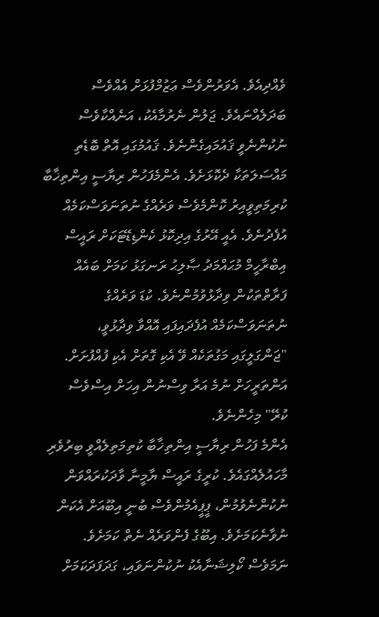ވެއްދިއެވެ. އެވަރުންވެސް ޢަޒުމްފުޅަށް އެއްވެސް ބަދަލެއްނައެވެ. ޖަލުން ނެރުމާއެކު، އަނެއްކާވެސް ނުކުންނެވީ ޤައުމައިގެންނެވެ. ޤައުމުގައި އޮތް ބޮޑެތި މައްސަލަތަކާ ދެކޮޅަށެވެ. އެންމެފަހުން ރިޔާސީ އިންތިޚާބާ ކުރިމަތިވީއިރު ކޮންމެވެސް ވަރެއްގެ ނުތަނަވަސްކަމެއް އުފެދުނެވެ. އެއީ އޭރުގެ އިދިކޮޅު ކެންޑިޑޭޓަކަށް ރައީސް އިބްރާހީމް މުޙައްމަދު ޞާލިޙު ރަނގަޅު ކަމަށް ބައެއް ފަރާތްތަކުން ވިދާޅުވުމުންނެވެ. ކުޑަ ވަރެއްގެ ނުތަނަވަސްކަމެއް އުފެދައިފައި އޮއްވާ ވިދާޅުވީ، "ޖަންގަލީގައި މަގުތަކެއް ވޭ އެކި ގޮތަށް އެކި ފުއްފުށަށް. އަންތަރީހަށް ނުމެ އަރާ ވިސްނުން އިހަށް އިސްވެސް ކުރޭ" މިހެންނެވެ.
އެންމެ ފަހުން ރިޔާސީ އިންތިޚާބާ ކުތިމަތިލެއްވީ ބިރުވެރި މާހައުލެއްގައެވެ. ކުރީގެ ރައީސް ޔާމީނާ ވާދަކުރައްވަން ނުކުންނެވުމުން، ޕީޕީއެމުންވެސް ބުނީ އިބޫއަށް އެކަން ނުވާނެކަމަށެވެ. އިބޫގެ ފެންވަރެއް ނެތް ކަމަށެވެ. ނަމަވެސް ކޯލިޝަނާއެކު ނުކުންނަވައި، ގަދަފަދަކަމަށް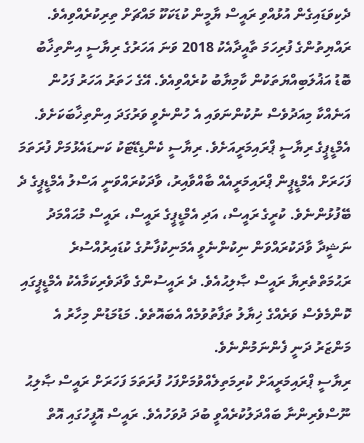ދެކިވަޑައިގެން އުޅުއްވި ރައީސް ޔާމީން ކުޑަކަކޫ މައްޗަށް ތިރިކުރެއްވިއެވެ. ރައްޔިތުންގެ ފުރިހަމަ ތާއީދާއެކު 2018 ވަނަ އަހަރުގެ ރިޔާސީ އިންތިޚާބު ބޮޑު އަޣުލަބިއްޔަތަކުން ކާމިޔާބު ކުރެއްވިއެވެ. އޭގެ ހަތަރު އަހަރު ފަހުން އަނެއްކާ މިއަދުވެސް ނުކުންނަވައި އެ ހުންނެވީ ވަރުގަދަ އިންތިޚާބަކަށެވެ. އެމްޑީޕީގެ ރިޔާސީ ޕްރައިމަރީއަށެވެ. ރިޔާސީ ކެންޑިޑޭޓަކު ކަނޑައެޅުމަށް ފުރަތަމަ ފަހަރަށް އެމްޑީޕީން ޕްރައިމަރީއެއް ބާއްވާއިރު، ވާދަކުރައްވަނީ އަސްލު އެމްޑީޕީގެ ދެ ބޭފުޅުންނެވެ. ކުރީގެ ރައީސް، އަދި އެމްޑީޕީގެ ރައީސް، ރައީސް މުޙައްމަދު ނަޝީދާ ވާދަކުރައްވަން ނިކުންނެވީ އެމަނިކުފާނުގެ ކުޑައިރުއްސުރެ ރަޙުމަތްތެރިޔާ ރައީސް ޞާލިޙުއެވެ. ދެ ރައީސުންގެ ވާދަވެރިކަމާއެކު އެމްޑީޕީގައި ކޮންމެވެސް ވަރެއްގެ ޚިޔާލު ތަފާތުވުމެއް އެބައޮތެވެ. މަޑުމަޑުން މިހާރު އެ މަންޒަރު ދަނީ ފެންނަމުންނެވެ.
ރިޔާސީ ޕްރައިމަރީއަށް ކުރިމަތިލެއްވުމަށްފަހު ފުރަތަމަ ފަހަރަށް ރައީސް ޞާލިޙު ނޫސްވެރިންނާ ބައްދަލުކުރެއްވީ ބުދަ ދުވަހުއެވެ. ރައީސް އޮފީހުގައި އޮތް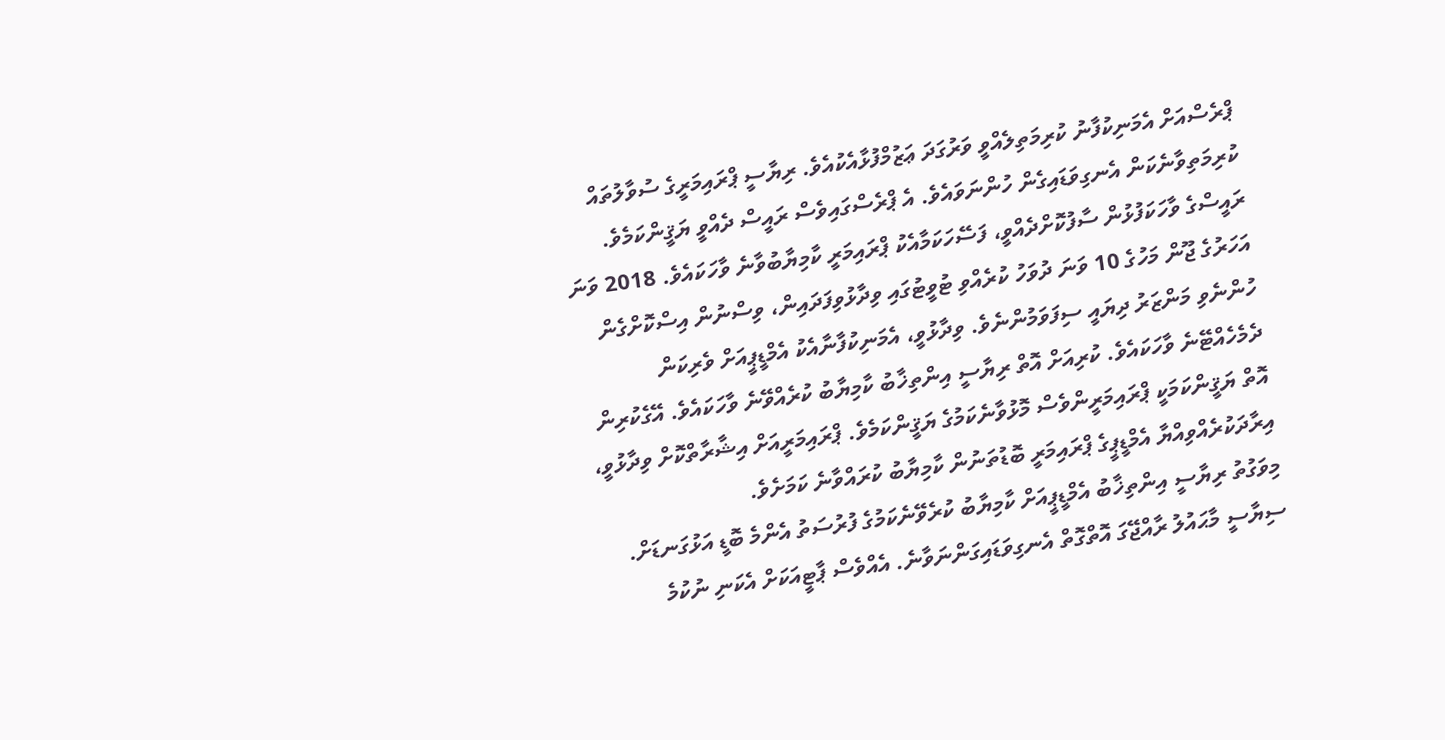ޕްރެސްއަށް އެމަނިކުފާނު ކުރިމަތިލެއްވީ ވަރުގަދަ ޢަޒުމްފުޅާއެކުއެވެ. ރިޔާސީ ޕްރައިމަރީގެ ސުވާލުތައް ކުރިމަތިވާނެކަން އެނގިވަޑައިގެން ހުންނަވައެވެ. އެ ޕްރެސްގައިވެސް ރައީސް ދެއްވީ ޔަޤީންކަމެވެ. ރައީސްގެ ވާހަކަފުޅުން ސާފުކޮށްދެއްވީ، ފަސޭހަކަމާއެކު ޕްރައިމަރީ ކާމިޔާބުވާނެ ވާހަކައެވެ. 2018 ވަނަ އަހަރުގެ ޖޫން މަހުގެ 10 ވަނަ ދުވަހު ކުރެއްވި ޓުވީޓުގައި ވިދާޅުވިފަދައިން، ވިސްނުން އިސްކޮށްގެން ހުންނެވި މަންޒަރު ދިޔައީ ސިފަވަމުންނެވެ. ވިދާޅުވީ، އެމަނިކުފާނާއެކު އެމްޑީޕީއަށް ވެރިކަން ދެމެހެއްޓޭނެ ވާހަކައެވެ. ކުރިއަށް އޮތް ރިޔާސީ އިންތިޚާބު ކާމިޔާބު ކުރެއްވޭނެ ވާހަކައެވެ. އޭގެކުރިން އޮތް ޔަޤީންކަމަކީ ޕްރައިމަރީންވެސް މޮޅުވާނެކަމުގެ ޔަޤީންކަމެވެ. ޕްރައިމަރީއަށް އިޝާރާތްކޮށް ވިދާޅުވީ، އިރާދަކުރެއްވިއްޔާ އެމްޑީޕީގެ ޕްރައިމަރީ ބޮޑުތަނުން ކާމިޔާބު ކުރައްވާނެ ކަމަށެވެ.
މިވަގުތު ރިޔާސީ އިންތިޚާބު އެމްޑީޕީއަށް ކާމިޔާބު ކުރެވޭނެކަމުގެ ފުރުސަތު އެންމެ ބޮޑީ އަޅުގަނޑަށް. ސިޔާސީ މާޙައުލު ރާއްޖޭގަ އޮތްގޮތް އެނގިވަޑައިގަންނަވާނެ. އެއްވެސް ޕާޓީއަކަށް އެކަނި ނުކުމެ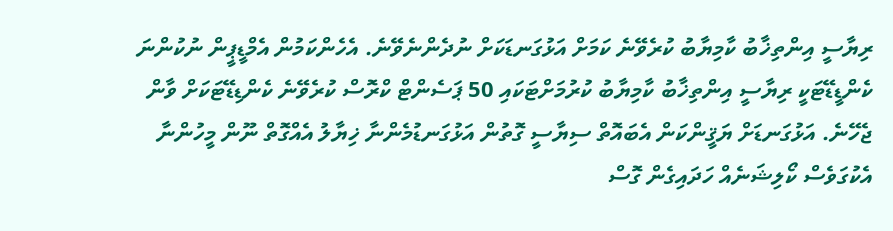ރިޔާސީ އިންތިޚާބު ކާމިޔާބު ކުރެވޭނެ ކަމަށް އަޅުގަނޑަކަށް ނުދެންނެވޭނެ. އެހެންކަމުން އެމްޑީޕީން ނުކުންނަ ކެންޑީޑޭޓަކީ ރިޔާސީ އިންތިޚާބު ކާމިޔާބު ކުރުމަށްޓަކައި 50 ޕަސެންޓް ކްރޮސް ކުރެވޭނެ ކެންޑިޑޭޓަކަށް ވާން ޖެހޭނެ. އަޅުގަނޑަށް ޔަޤީންކަން އެބައޮތް ސިޔާސީ ގޮތުން އަޅުގަނޑުމެންނާ ޚިޔާލު އެއްގޮތް ނޫން މީހުންނާ އެކުގަވެސް ކޯލިޝަނެއް ހަދައިގެން ގޮސް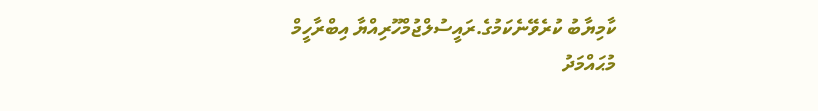ކާމިޔާބު ކުރެވޭނެކަމުގެ.ރައީސުލްޖުމްހޫރިއްޔާ އިބްރާހީމް މުޙައްމަދު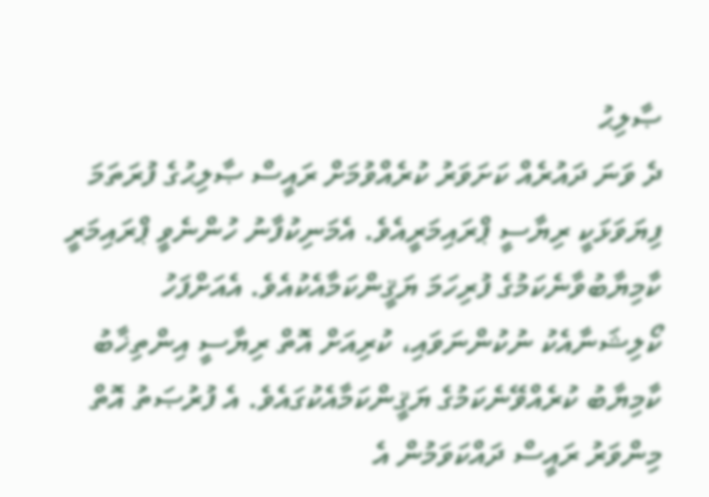ޞާލިޙު
ދެ ވަނަ ދައުރެއް ކަށަވަރު ކުރެއްވުމަށް ރައީސް ޞާލިޙުގެ ފުރަތަމަ ފިޔަވަޅަކީ ރިޔާސީ ޕްރައިމަރީއެވެ. އެމަނިކުފާނު ހުންނެވީ ޕްރައިމަރީ ކާމިޔާބުވާނެކަމުގެ ފުރިހަމަ ޔަޤީންކަމާއެކުއެވެ. އެއަށްފަހު ކޯލިޝަނާއެކު ނުކުންނަވައި، ކުރިއަށް އޮތް ރިޔާސީ އިންތިޚާބު ކާމިޔާބު ކުރެއްވޭނެކަމުގެ ޔަޤީންކަމާއެކުގައެވެ. އެ ފުރުޞަތު އޮތް މިންވަރު ރައީސް ދައްކަވަމުން އެ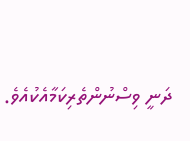ދަނީ ވިސްނުންތެރިކަމާއެކުއެވެ.